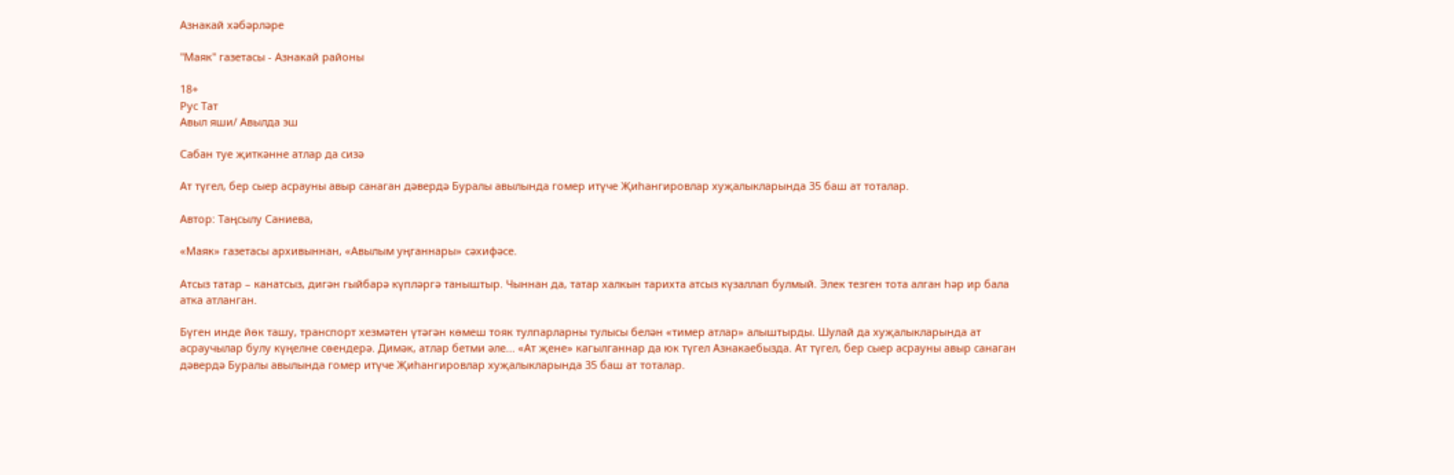Азнакай хәбәрләре

"Маяк" газетасы - Азнакай районы

18+
Рус Тат
Авыл яши/ Авылда эш

Сабан туе җиткәнне атлар да сизә

Ат түгел, бер сыер асрауны авыр санаган дәвердә Буралы авылында гомер итүче Җиһангировлар хуҗалыкларында 35 баш ат тоталар.

Автор: Таңсылу Саниева,

«Маяк» газетасы архивыннан, «Авылым уңганнары» сәхифәсе.

Атсыз татар – канатсыз, дигән гыйбарә күпләргә таныштыр. Чыннан да, татар халкын тарихта атсыз күзаллап булмый. Элек тезген тота алган һәр ир бала атка атланган.

Бүген инде йөк ташу, транспорт хезмәтен үтәгән көмеш тояк тулпарларны тулысы белән «тимер атлар» алыштырды. Шулай да хуҗалыкларында ат асраучылар булу күңелне сөендерә. Димәк, атлар бетми әле... «Ат җене» кагылганнар да юк түгел Азнакаебызда. Ат түгел, бер сыер асрауны авыр санаган дәвердә Буралы авылында гомер итүче Җиһангировлар хуҗалыкларында 35 баш ат тоталар.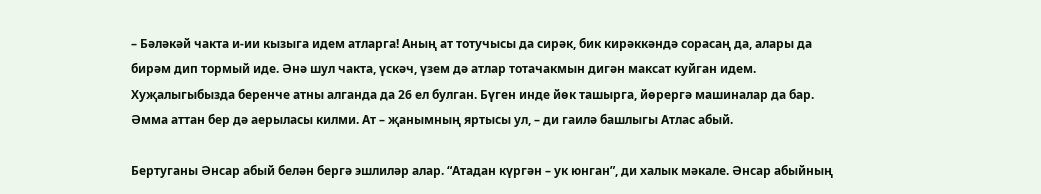– Бәләкәй чакта и-ии кызыга идем атларга! Аның ат тотучысы да сирәк, бик кирәккәндә сорасаң да, алары да бирәм дип тормый иде. Әнә шул чакта, үскәч, үзем дә атлар тотачакмын дигән максат куйган идем. Хуҗалыгыбызда беренче атны алганда да 26 ел булган. Бүген инде йөк ташырга, йөрергә машиналар да бар. Әмма аттан бер дә аерыласы килми. Ат – җанымның яртысы ул, – ди гаилә башлыгы Атлас абый.

Бертуганы Әнсар абый белән бергә эшлиләр алар. “Атадан күргән – ук юнган”, ди халык мәкале. Әнсар абыйның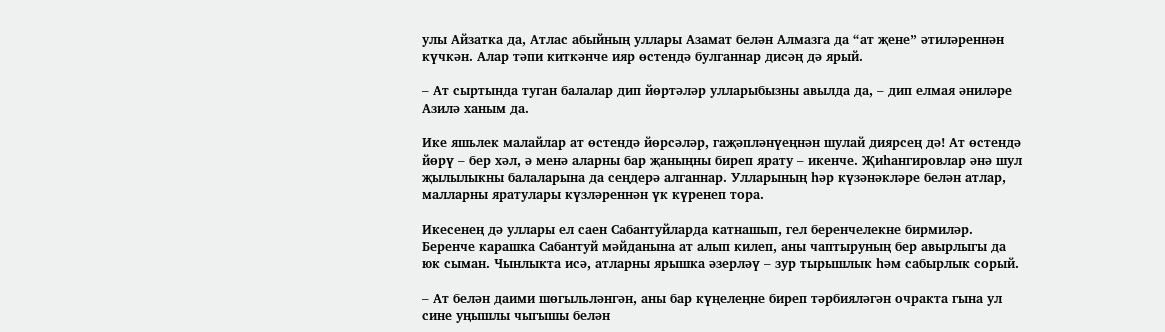улы Айзатка да, Атлас абыйның уллары Азамат белән Алмазга да “ат җене” әтиләреннән күчкән. Алар тәпи киткәнче ияр өстендә булганнар дисәң дә ярый.

– Ат сыртында туган балалар дип йөртәләр улларыбызны авылда да, – дип елмая әниләре Азилә ханым да.

Ике яшьлек малайлар ат өстендә йөрсәләр, гаҗәпләнүеңнән шулай диярсең дә! Ат өстендә йөрү – бер хәл, ә менә аларны бар җаныңны биреп ярату – икенче. Җиһангировлар әнә шул җылылыкны балаларына да сеңдерә алганнар. Улларының һәр күзәнәкләре белән атлар, малларны яратулары күзләреннән үк күренеп тора.

Икесенең дә уллары ел саен Сабантуйларда катнашып, гел беренчелекне бирмиләр. Беренче карашка Сабантуй мәйданына ат алып килеп, аны чаптыруның бер авырлыгы да юк сыман. Чынлыкта исә, атларны ярышка әзерләү – зур тырышлык һәм сабырлык сорый.

– Ат белән даими шөгыльләнгән, аны бар күңелеңне биреп тәрбияләгән очракта гына ул сине уңышлы чыгышы белән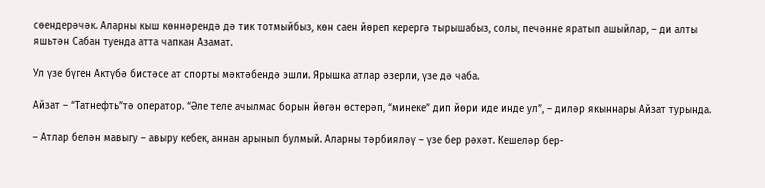сөендерәчәк. Аларны кыш көннәрендә дә тик тотмыйбыз, көн саен йөреп керергә тырышабыз, солы, печәнне яратып ашыйлар, – ди алты яшьтән Сабан туенда атта чапкан Азамат.

Ул үзе бүген Актүбә бистәсе ат спорты мәктәбендә эшли. Ярышка атлар әзерли, үзе дә чаба.

Айзат – “Татнефть”тә оператор. “Әле теле ачылмас борын йөгән өстерәп, “минеке” дип йөри иде инде ул”, – диләр якыннары Айзат турында.

– Атлар белән мавыгу – авыру кебек, аннан арынып булмый. Аларны тәрбияләү – үзе бер рәхәт. Кешеләр бер-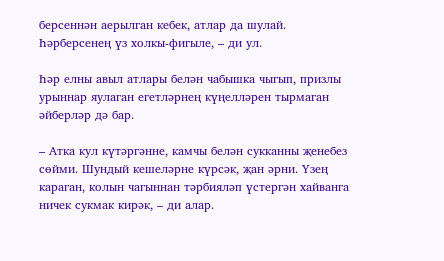берсеннән аерылган кебек, атлар да шулай. Һәрберсенең үз холкы-фигыле, – ди ул.

Һәр елны авыл атлары белән чабышка чыгып, призлы урыннар яулаган егетләрнең күңелләрен тырмаган әйберләр дә бар.

– Атка кул күтәргәнне, камчы белән сукканны җенебез сөйми. Шундый кешеләрне күрсәк, җан әрни. Үзең караган, колын чагыннан тәрбияләп үстергән хайванга ничек сукмак кирәк, – ди алар.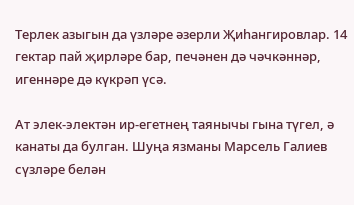Терлек азыгын да үзләре әзерли Җиһангировлар. 14 гектар пай җирләре бар, печәнен дә чәчкәннәр, игеннәре дә күкрәп үсә.

Ат элек-электән ир-егетнең таянычы гына түгел, ә канаты да булган. Шуңа язманы Марсель Галиев сүзләре белән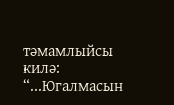тәмамлыйсы килә: “...Югалмасын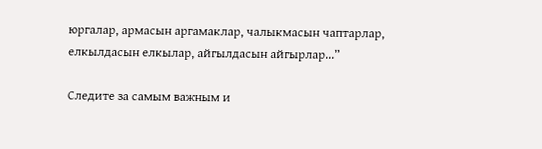юргалар, армасын аргамаклар, чалыкмасын чаптарлар, елкылдасын елкылар, айгылдасын айгырлар...”

Следите за самым важным и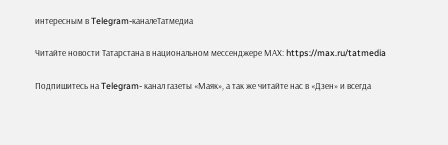интересным в Telegram-каналеТатмедиа

Читайте новости Татарстана в национальном мессенджере MАХ: https://max.ru/tatmedia

Подпишитесь на Telegram- канал газеты «Маяк», а так же читайте нас в «Дзен» и всегда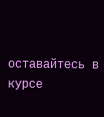оставайтесь в курсе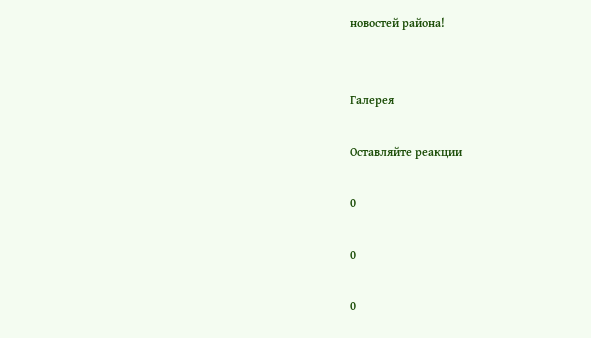новостей района!


Галерея

Оставляйте реакции

0

0

0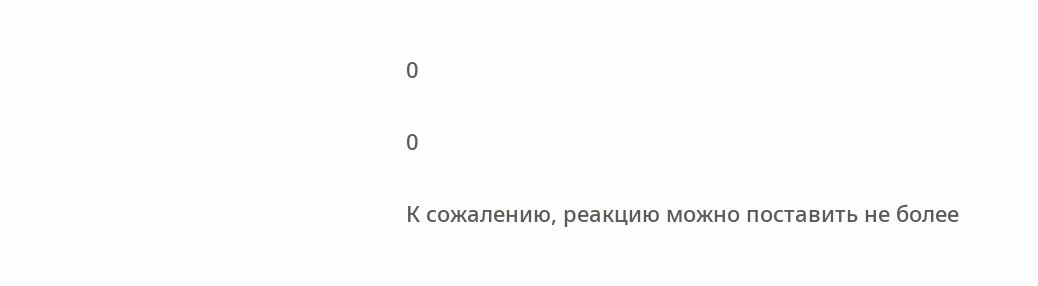0

0

К сожалению, реакцию можно поставить не более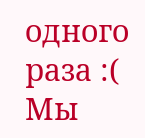одного раза :(
Мы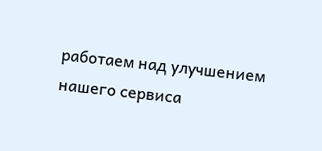работаем над улучшением нашего сервиса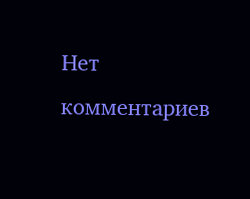Нет комментариев